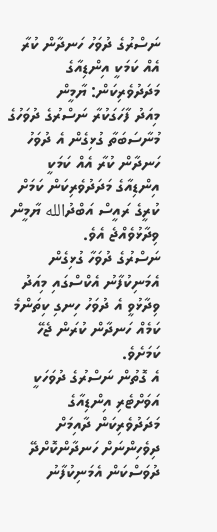ނަސްރުގެ ދުވަހު ހަނދާން ކުރާ އެއް ކަމަކީ އިންޑިއާގެ މަދަދުވެރިކަން: ޔާމީން
މިއަދު ފާހަގަކުރާ ނަސްރުގެ ދުވަހުގެ މުނާސަބަތާ ގުޅިގެން އެ ދުވަހު ހަނދާން ކުރާ އެއް ކަމަކީ އިންޑިއާގެ މަދަދުވެރިކަން ކަމަށް ކުރީގެ ރައީސް އަބްދުالله ޔާމީން ވިދާޅުވެއްޖެ އެވެ.
ނަސްރުގެ ދުވަހާ ގުޅިގެން އެމަނިކުފާނު އެކްސްގައި މިއަދު ވިދާޅުވީ އެ ދުވަހު ހިނގި ކިތަންމެ ކަމެއް ހަނދާން ކުރަން ޖެހޭ ކަމަށެވެ.
އެ ގޮތުން ނަސްރުގެ ދުވަހަކީ އަވަށްޓެރި އިންޑިއާގެ މަދަދުވެރިކަން ދާއިމަށް ދިވެހިންނަށް ހަނދާންކޮށްދޭ ދުވަސްކަން އެމަނިކުފާނު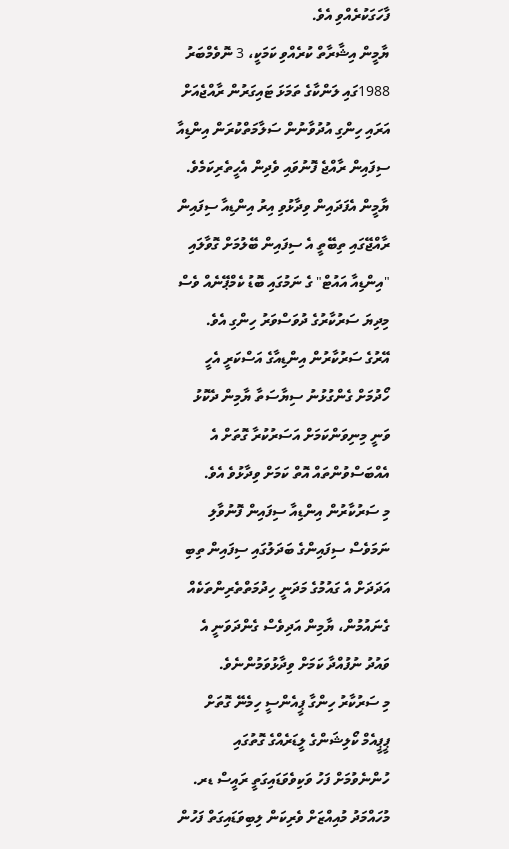ފާހަގަކުރެއްވި އެވެ.
ޔާމީން އިޝާރާތް ކުރެއްވި ކަމަކީ، 3 ނޮވެމްބަރު 1988ގައި ލަންކާގެ ތަމަޅަ ޓައިގަރުން ރާއްޖެއަށް އަރައި ހިންގި އުދުވާނުން ސަލާމަތްކުރަން އިންޑިއާ ސިފައިން ރާއްޖެ ފޮނުވައި ވެދިން އެހީތެރިކަމެވެ.
ޔާމީން އެފަދައިން ވިދާޅުވި އިރު އިންޑިއާ ސިފައިން ރާއްޖޭގައި ތިބޭތީ އެ ސިފައިން ބޭލުމަށް ގޮވާލައި "އިންޑިއާ އައުޓް" ގެ ނަމުގައި ބޮޑު ކެމްޕޭނެއް ވެސް މިދިޔަ ސަރުކާރުގެ ދުވަސްވަރު ހިންގި އެވެ.
އޭރުގެ ސަރުކާރުން އިންޑިއާގެ އަސްކަރީ އެހީ ހޯދުމަށް ގެންގުޅުނު ސިޔާސަތާ ޔާމިން ދެކޮޅު ވަނީ މިނިވަންކަމަށް އަސަރުކުރާ ގޮތަށް އެ އެއްބަސްވުންތައް އޮތް ކަމަށް ވިދާޅުވެ އެވެ.
މި ސަރުކާރުން އިންޑިއާ ސިފައިން ފޮނުވާލި ނަމަވެސް ސިފައިންގެ ބަދަލުގައި ސިފައިން ތިބި އަދަދަށް އެ ގައުމުގެ މަދަނީ ހިދުމަތްތެރިންތަކެއް ގެނައުމުން، ޔާމިން އަދިވެސް ގެންދަވަނީ އެ ވައުދު ނުފުއްދާ ކަމަށް ވިދާޅުވަމުންނެވެ.
މި ސަރުކާރު ހިންގާ ޕީއެންސީ ހިމެނޭ ގޮތަށް ޕީޕީއެމް ކޯލިޝަންގެ ލީޑަރެއްގެ ގޮތުގައި ހުންނެވުމަށް ފަހު ވަކިވެވަޑައިގަތީ ރައީސް ޑރ. މުހައްމަދު މުއިއްޒަށް ވެރިކަން ލިބިވަޑައިގަތް ފަހުން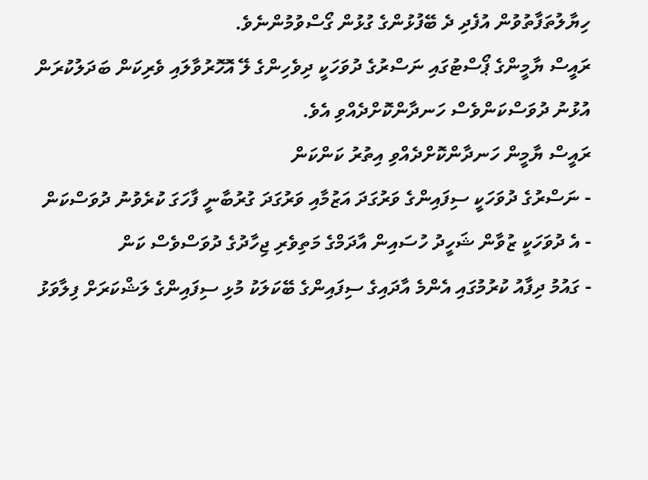ހިޔާލުތަފާތުވުން އުފެދި ދެ ބޭފުޅުންގެ ގުޅުން ގޯސްވުމުންނެވެ.
ރައީސް ޔާމީންގެ ޕޯސްޓުގައި ނަސްރުގެ ދުވަހަކީ ދިވެހިންގެ ލޭ އޮހޮރުވާލައި ވެރިކަން ބަދަލުކުރަން އުޅުނު ދުވަސްކަންވެސް ހަނދާންކޮށްދެއްވި އެވެ.
ރައީސް ޔާމީން ހަނދާންކޮށްދެއްވި އިތުރު ކަންކަން
- ނަސްރުގެ ދުވަހަކީ ސިފައިންގެ ވަރުގަދަ އަޒުމާއި ވަރުގަދަ ގުރުބާނީ ފާހަގަ ކުރެވުނު ދުވަސްކަން
- އެ ދުވަހަކީ ޒުވާން ޝަހީދު ހުސައިން އާދަމްގެ މަތިވެރި ޖިހާދުގެ ދުވަސްވެސް ކަން
- ގައުމު ދިފާއު ކުރުމުގައި އެންމެ އާދައިގެ ސިފައިންގެ ބޭކަލަކު މުޅި ސިފައިންގެ ލަޝްކަރަށް ފިލާވަޅު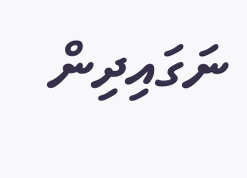ނަގައިދިން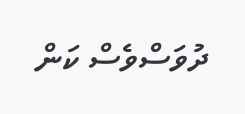ދުވަސްވެސް ކަން